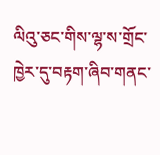ལིའུ་ཅང་གིས་ལྷ་ས་གྲོང་ཁྱེར་དུ་བརྟག་ཞིབ་གནང་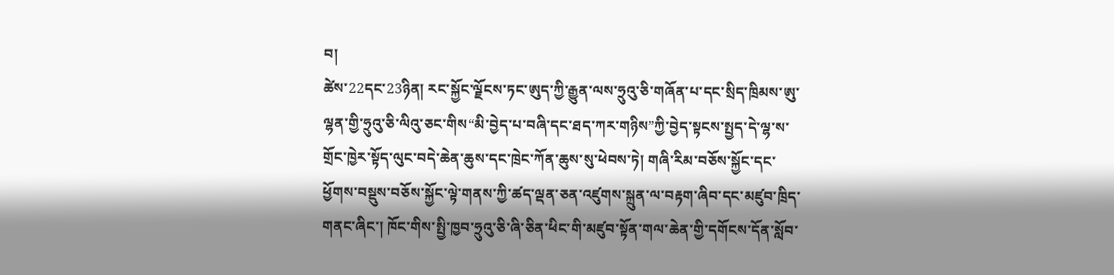བ།
ཚེས་22དང་23ཉིན། རང་སྐྱོང་ལྗོངས་ཏང་ཨུད་ཀྱི་རྒྱུན་ལས་ཧྲུའུ་ཅི་གཞོན་པ་དང་སྲིད་ཁྲིམས་ཨུ་ལྷན་གྱི་ཧྲུའུ་ཅི་ལིའུ་ཅང་གིས“མི་བྱེད་པ་བཞི་དང་ཐད་ཀར་གཉིས”ཀྱི་བྱེད་སྟངས་སྤྱད་དེ་ལྷ་ས་གྲོང་ཁྱེར་སྟོད་ལུང་བདེ་ཆེན་ཆུས་དང་ཁྲེང་ཀོན་ཆུས་སུ་ཕེབས་ཏེ། གཞི་རིམ་བཅོས་སྐྱོང་དང་ཕྱོགས་བསྡུས་བཅོས་སྐྱོང་ལྟེ་གནས་ཀྱི་ཚད་ལྡན་ཅན་འཛུགས་སྐྲུན་ལ་བརྟག་ཞིབ་དང་མཛུབ་ཁྲིད་གནང་ཞིང་། ཁོང་གིས་སྤྱི་ཁྱབ་ཧྲུའུ་ཅི་ཞི་ཅིན་ཕིང་གི་མཛུབ་སྟོན་གལ་ཆེན་གྱི་དགོངས་དོན་སློབ་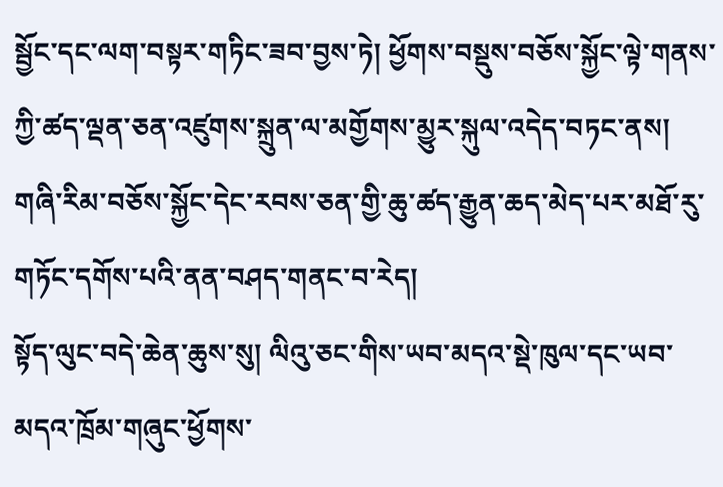སྦྱོང་དང་ལག་བསྟར་གཏིང་ཟབ་བྱས་ཏེ། ཕྱོགས་བསྡུས་བཅོས་སྐྱོང་ལྟེ་གནས་ཀྱི་ཚད་ལྡན་ཅན་འཛུགས་སྐྲུན་ལ་མགྱོགས་མྱུར་སྐུལ་འདེད་བཏང་ནས། གཞི་རིམ་བཅོས་སྐྱོང་དེང་རབས་ཅན་གྱི་ཆུ་ཚད་རྒྱུན་ཆད་མེད་པར་མཐོ་རུ་གཏོང་དགོས་པའི་ནན་བཤད་གནང་བ་རེད།
སྟོད་ལུང་བདེ་ཆེན་ཆུས་སུ། ལིའུ་ཅང་གིས་ཡབ་མདའ་སྡེ་ཁུལ་དང་ཡབ་མདའ་ཁྲོམ་གཞུང་ཕྱོགས་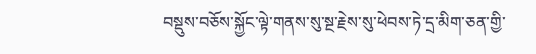བསྡུས་བཅོས་སྐྱོང་ལྟེ་གནས་སུ་སྔ་རྗེས་སུ་ཕེབས་ཏེ་དྲ་མིག་ཅན་གྱི་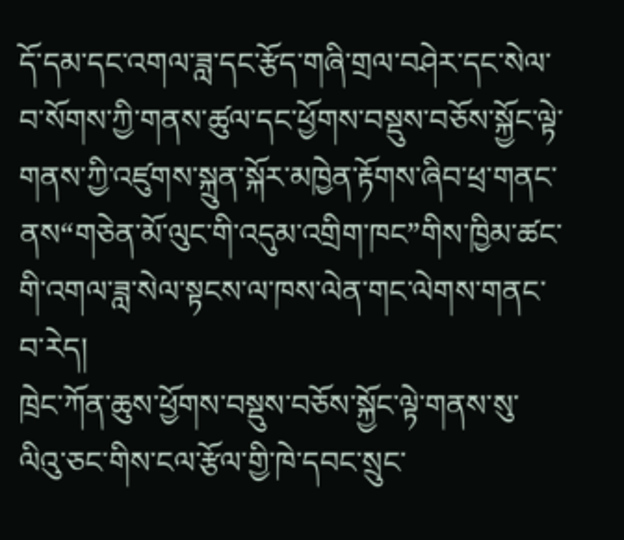དོ་དམ་དང་འགལ་ཟླ་དང་རྩོད་གཞི་གྲལ་བཤེར་དང་སེལ་བ་སོགས་ཀྱི་གནས་ཚུལ་དང་ཕྱོགས་བསྡུས་བཅོས་སྐྱོང་ལྟེ་གནས་ཀྱི་འཛུགས་སྐྲུན་སྐོར་མཁྱེན་རྟོགས་ཞིབ་ཕྲ་གནང་ནས“གཅེན་མོ་ལུང་གི་འདུམ་འགྲིག་ཁང”གིས་ཁྱིམ་ཚང་གི་འགལ་ཟླ་སེལ་སྟངས་ལ་ཁས་ལེན་གང་ལེགས་གནང་བ་རེད།
ཁྲེང་ཀོན་ཆུས་ཕྱོགས་བསྡུས་བཅོས་སྐྱོང་ལྟེ་གནས་སུ་ལིའུ་ཅང་གིས་ངལ་རྩོལ་གྱི་ཁེ་དབང་སྲུང་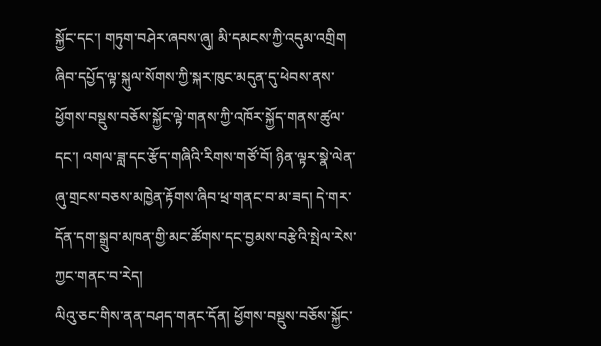སྐྱོང་དང་། གཏུག་བཤེར་ཞབས་ཞུ། མི་དམངས་ཀྱི་འདུམ་འགྲིག ཞིབ་དཔྱོད་ལྟ་སྐུལ་སོགས་ཀྱི་སྐར་ཁུང་མདུན་དུ་ཕེབས་ནས་ཕྱོགས་བསྡུས་བཅོས་སྐྱོང་ལྟེ་གནས་ཀྱི་འཁོར་སྐྱོད་གནས་ཚུལ་དང་། འགལ་ཟླ་དང་རྩོད་གཞིའི་རིགས་གཙོ་བོ། ཉིན་ལྟར་སྣེ་ལེན་ཞུ་གྲངས་བཅས་མཁྱེན་རྟོགས་ཞིབ་ཕྲ་གནང་བ་མ་ཟད། དེ་གར་དོན་དག་སྒྲུབ་མཁན་གྱི་མང་ཚོགས་དང་བྱམས་བརྩེའི་སྤེལ་རེས་ཀྱང་གནང་བ་རེད།
ལིའུ་ཅང་གིས་ནན་བཤད་གནང་དོན། ཕྱོགས་བསྡུས་བཅོས་སྐྱོང་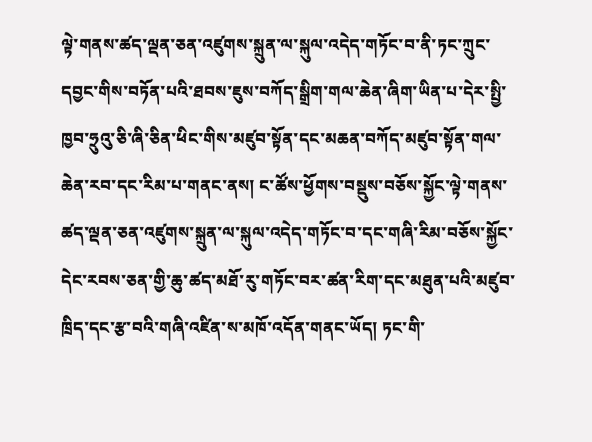ལྟེ་གནས་ཚད་ལྡན་ཅན་འཛུགས་སྐྲུན་ལ་སྐུལ་འདེད་གཏོང་བ་ནི་ཏང་ཀྲུང་དབྱང་གིས་བཏོན་པའི་ཐབས་ཇུས་བཀོད་སྒྲིག་གལ་ཆེན་ཞིག་ཡིན་པ་དེར་སྤྱི་ཁྱབ་ཧྲུའུ་ཅི་ཞི་ཅིན་ཕིང་གིས་མཛུབ་སྟོན་དང་མཆན་བཀོད་མཛུབ་སྟོན་གལ་ཆེན་རབ་དང་རིམ་པ་གནང་ནས། ང་ཚོས་ཕྱོགས་བསྡུས་བཅོས་སྐྱོང་ལྟེ་གནས་ཚད་ལྡན་ཅན་འཛུགས་སྐྲུན་ལ་སྐུལ་འདེད་གཏོང་བ་དང་གཞི་རིམ་བཅོས་སྐྱོང་དེང་རབས་ཅན་གྱི་ཆུ་ཚད་མཐོ་རུ་གཏོང་བར་ཚན་རིག་དང་མཐུན་པའི་མཛུབ་ཁྲིད་དང་རྩ་བའི་གཞི་འཛིན་ས་མཁོ་འདོན་གནང་ཡོད། ཏང་གི་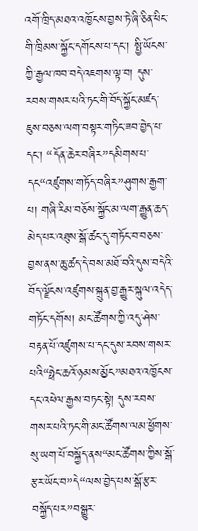འགོ་ཁྲིད་མཐའ་འཁྱོངས་བྱས་ཏེ་ཞི་ཅིན་ཕིང་གི་ཁྲིམས་སྐྱོང་དགོངས་པ་དང་། སྤྱི་ཡོངས་ཀྱི་རྒྱལ་ཁབ་བདེ་འཇགས་ལྟ་བ། དུས་རབས་གསར་པའི་ཏང་གི་བོད་སྐྱོང་མཛད་ཇུས་བཅས་ལག་བསྟར་གཏིང་ཟབ་བྱེད་པ་དང་། “དོན་ཆེར་བཞིར”དམིགས་པ་དང“འཛུགས་གཏོད་བཞིར”ཤུགས་རྒྱག་པ། གཞི་རིམ་བཅོས་སྐྱོང་མ་ལག་རྒྱུན་ཆད་མེད་པར་འཐུས་སྒོ་ཚང་དུ་གཏོང་བ་བཅས་བྱས་ནས་ཆུ་ཚད་དེ་བས་མཐོ་བའི་དུས་བདེའི་བོད་ལྗོངས་འཛུགས་སྐྲུན་བྱ་རྒྱུར་སྐུལ་འདེད་གཏོང་དགོས། མང་ཚོགས་ཀྱི་འདུ་ཤེས་བརྟན་པོ་འཛུགས་པ་དང་དུས་རབས་གསར་པའི“ཧྥེང་ཆའོ་ཉམས་མྱོང”མཐའ་འཁྱོངས་དང་འཕེལ་རྒྱས་བཏང་སྟེ། དུས་རབས་གསར་པའི་ཏང་གི་མང་ཚོགས་ལམ་ཕྱོགས་སུ་ཡག་པོ་བསྐྱོད་ནས“མང་ཚོགས་ཀྱིས་སྒོ་རྩར་ཡོང་བ”དེ“ལས་བྱེད་པས་སྒོ་རྩར་བསྐྱོད་པར”བསྒྱུར་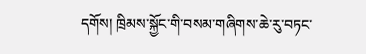དགོས། ཁྲིམས་སྐྱོང་གི་བསམ་གཞིགས་ཆེ་རུ་བཏང་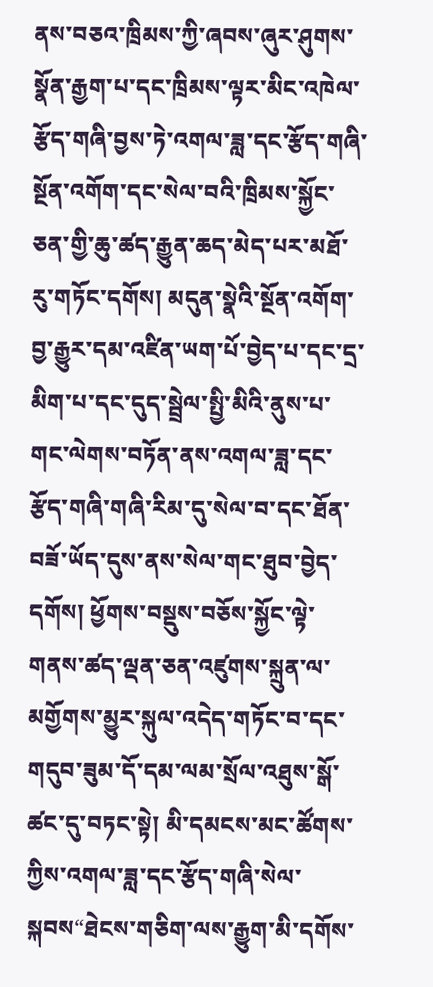ནས་བཅའ་ཁྲིམས་ཀྱི་ཞབས་ཞུར་ཤུགས་སྣོན་རྒྱག་པ་དང་ཁྲིམས་ལྟར་མིང་འཁེལ་རྩོད་གཞི་བྱས་ཏེ་འགལ་ཟླ་དང་རྩོད་གཞི་སྔོན་འགོག་དང་སེལ་བའི་ཁྲིམས་སྐྱོང་ཅན་གྱི་ཆུ་ཚད་རྒྱུན་ཆད་མེད་པར་མཐོ་རུ་གཏོང་དགོས། མདུན་སྣེའི་སྔོན་འགོག་བྱ་རྒྱུར་དམ་འཛིན་ཡག་པོ་བྱེད་པ་དང་དྲ་མིག་པ་དང་དུད་སྦྲེལ་སྤྱི་མིའི་ནུས་པ་གང་ལེགས་བཏོན་ནས་འགལ་ཟླ་དང་རྩོད་གཞི་གཞི་རིམ་དུ་སེལ་བ་དང་ཐོན་བཟོ་ཡོད་དུས་ནས་སེལ་གང་ཐུབ་བྱེད་དགོས། ཕྱོགས་བསྡུས་བཅོས་སྐྱོང་ལྟེ་གནས་ཚད་ལྡན་ཅན་འཛུགས་སྐྲུན་ལ་མགྱོགས་མྱུར་སྐུལ་འདེད་གཏོང་བ་དང་གདུབ་ཟུམ་དོ་དམ་ལམ་སྲོལ་འཐུས་སྒོ་ཚང་དུ་བཏང་སྟེ། མི་དམངས་མང་ཚོགས་ཀྱིས་འགལ་ཟླ་དང་རྩོད་གཞི་སེལ་སྐབས“ཐེངས་གཅིག་ལས་རྒྱུག་མི་དགོས་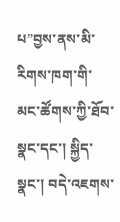པ”བྱས་ནས་མི་རིགས་ཁག་གི་མང་ཚོགས་ཀྱི་ཐོབ་སྣང་དང་། སྐྱིད་སྣང་། བདེ་འཇགས་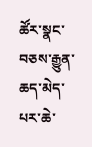ཚོར་སྣང་བཅས་རྒྱུན་ཆད་མེད་པར་ཆེ་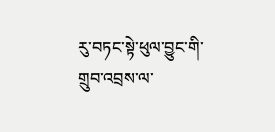རུ་བཏང་སྟེ་ཕུལ་བྱུང་གི་གྲུབ་འབྲས་ལ་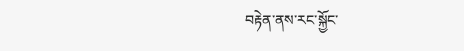བརྟེན་ནས་རང་སྐྱོང་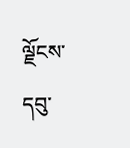ལྗོངས་དབུ་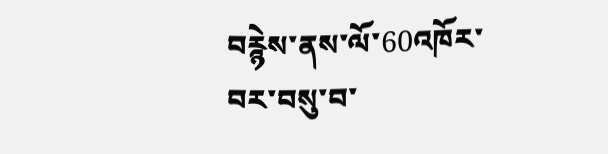བརྙེས་ནས་ལོ་60འཁོར་བར་བསུ་བ་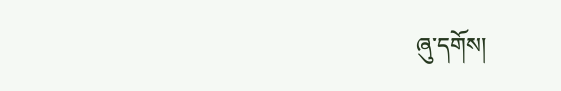ཞུ་དགོས།